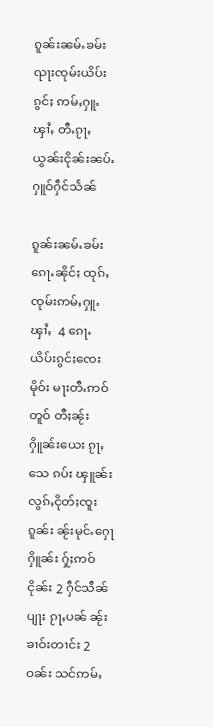ၵူၼ်းၼမ်ႉၶမ်း  ၺႃးၸုမ်းယိပ်းၵွင်ႈ ဢမ်ႇႁူႉၾၢႆႇ တီႉၵႂႃႇ ယွၼ်းငိုၼ်းၼပ်ႉႁူဝ်ႁဵင်သႅၼ်

ၵူၼ်းၼမ်ႉၶမ်း ၵေႃႉၼိုင်ႈ ထုၵ်ႇၸုမ်းဢမ်ႇႁူႉၾၢႆႇ  4 ၵေႃႉ ယိပ်းၵွင်ႈၸေးမိုဝ်း မႃးတီႉဢဝ်တူဝ် တီႈၼႂ်းႁိူၼ်းယေး ၵႂႃႇသေ ၵပ်း ၾူၼ်းလွၵ်ႇငိုတ်ႈၸူးၵူၼ်း ၼႂ်းမုင်ႉႁေႃႁိူၼ်း ႁႂ်ႈဢဝ်ငိုၼ်း 2 ႁဵင်သဵၼ်ပျႃး ၵႂႃႇပၼ် ၼႂ်းၶၢဝ်းတၢင်း 2 ဝၼ်း သင်ဢမ်ႇ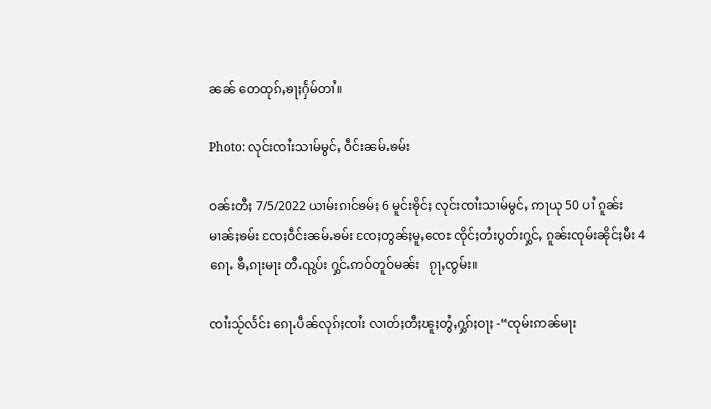ၼၼ် တေထုၵ်ႇၶႃႈႁႅမ်တၢႆ။

Photo: လုင်းၸၢႆးသၢမ်မွင်ႇ ဝဵင်းၼမ်ႉၶမ်း

ဝၼ်းတီႈ 7/5/2022 ယၢမ်းၵၢင်ၶမ်ႈ 6 မူင်းၶိုင်ႈ လုင်းၸၢႆးသၢမ်မွင်ႇ ဢႃယု 50 ပၢႆ ၵူၼ်းမၢၼ်ႈၶမ်း ၸႄႈဝဵင်းၼမ်ႉၶမ်း ၸႄႈတွၼ်ႈမူႇၸေႊ ၸိုင်ႈတႆးပွတ်းႁွင်ႇ ၵူၼ်းၸုမ်းၼိုင်ႈမီး 4 ၵေႃႉ ၶီႇၵႃးမႃး တီႉၺွပ်း ႁွင်ႉဢဝ်တူဝ်မၼ်း   ၵႂႃႇၸွမ်း။

ၸၢႆးသႂ်လႅင်း ၵေႃႉပဵၼ်လုၵ်ႈၸၢႆး လၢတ်ႈတီႈၽူႈတွႆႇႁွၵ်ႈဝႃႈ -“ၸုမ်းဢၼ်မႃး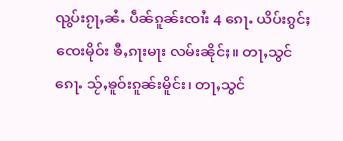ၺွပ်းၵႂႃႇၼႆႉ ပဵၼ်ၵူၼ်းၸၢႆး 4 ၵေႃႉ ယိပ်းၵွင်ႈၸေးမိုဝ်း ၶီႇၵႃးမႃး လမ်းၼိုင်ႈ။ တႃႇသွင်ၵေႃႉ သႂ်ႇၶူဝ်းၵူၼ်းမိူင်း၊ တႃႇသွင်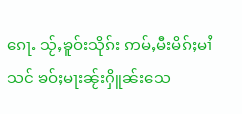ၵေႃႉ သႂ်ႇၶူဝ်းသိုၵ်း ဢမ်ႇမီးမိၵ်ႈမၢႆသင် ၶဝ်ႈမႃးၼႂ်းႁိူၼ်းသေ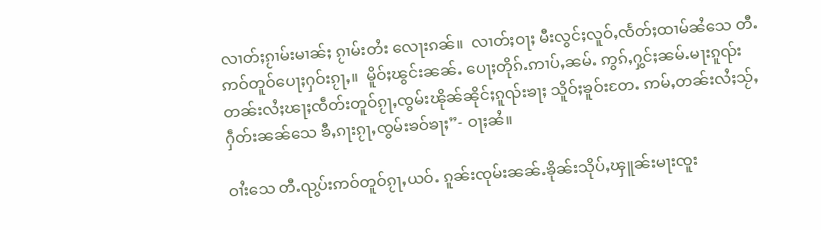လၢတ်ႈၵႂၢမ်းမၢၼ်ႈ ၵႂၢမ်းတႆး လေႃးၵၼ်။  လၢတ်ႈဝႃႈ မီးလွင်ႈလူဝ်ႇၸႅတ်ႈထၢမ်ၼႆသေ တီႉဢဝ်တူဝ်ပေႃႈႁဝ်းၵႂႃႇ။  မိူဝ်ႈၽွင်းၼၼ်ႉ ပေႃႈတိုၵ်ႉဢၢပ်ႇၼမ်ႉ ဢွၵ်ႇႁွင်ႈၼမ်ႉမႃးၵူၺ်း တၼ်းလႆႈၽႃႈၸဵတ်းတူဝ်ၵႂႃႇၸွမ်းၽိုၼ်ၼိုင်ႈၵူၺ်းၶႃႈ သိူဝ်ႈၶူဝ်းတႄႉ ဢမ်ႇတၼ်းလႆႈသႂ်ႇ ႁဵတ်းၼၼ်သေ ၶီႇၵႃးၵႂႃႇၸွမ်းၶဝ်ၶႃႈ”- ဝႃႈၼႆ။

ဝၢႆးသေ တီႉၺွပ်းဢဝ်တူဝ်ၵႂႃႇယဝ်ႉ ၵူၼ်းၸုမ်းၼၼ်ႉၶိုၼ်းသိုပ်ႇၾူၼ်းမႃးၸူး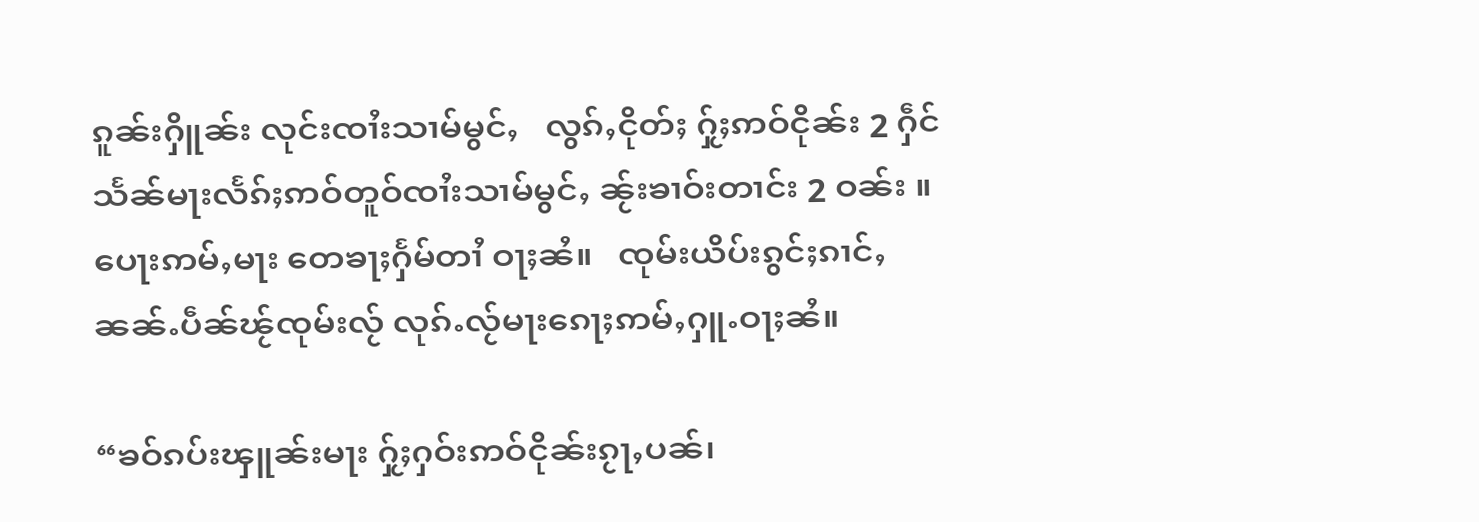ၵူၼ်းႁိူၼ်း လုင်းၸၢႆးသၢမ်မွင်ႇ   လွၵ်ႇငိုတ်ႈ ႁႂ်ႈဢဝ်ငိုၼ်း 2 ႁဵင်သႅၼ်မႃးလႅၵ်ႈဢဝ်တူဝ်ၸၢႆးသၢမ်မွင်ႇ ၼႂ်းၶၢဝ်းတၢင်း 2 ဝၼ်း ။ ပေႃးဢမ်ႇမႃး တေၶႃႈႁႅမ်တၢႆ ဝႃႈၼႆ။   ၸုမ်းယိပ်းၵွင်ႈၵၢင်ႇၼၼ်ႉပဵၼ်ၽႂ်ၸုမ်းလႂ် လုၵ်ႉလႂ်မႃးၵေႃႈဢမ်ႇႁူႉဝႃႈၼႆ။

“ၶဝ်ၵပ်းၾူၼ်းမႃး ႁႂ်ႈႁဝ်းဢဝ်ငိုၼ်းၵႂႃႇပၼ်၊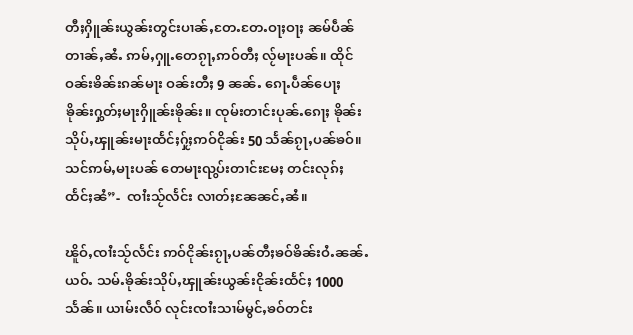တီႈႁိူၼ်းယွၼ်းတွင်းပၢၼ်ႇတႄႉတႄႉဝႃႈဝႃႈ ၼမ်ပဵၼ်တၢၼ်ႇၼႆႉ ဢမ်ႇႁူႉတေၵႂႃႇဢဝ်တီႈ လႂ်မႃးပၼ်။ ထိုင်ဝၼ်းၶိၼ်းၵၼ်မႃး ဝၼ်းတီႈ 9 ၼၼ်ႉ ၵေႃႉပဵၼ်ပေႃႈ  ၶိုၼ်းႁွတ်ႈမႃးႁိူၼ်းၶိုၼ်း။ ၸုမ်းတၢင်းပုၼ်ႉၵေႃႈ ၶိုၼ်းသိုပ်ႇၾူၼ်းမႃးထႅင်ႈႁႂ်ႈဢဝ်ငိုၼ်း 50 သႅၼ်ၵႂႃႇပၼ်ၶဝ်။ သင်ဢမ်ႇမႃးပၼ် တေမႃးၺွပ်းတၢင်းမႄႈ တင်းလုၵ်ႈထႅင်ႈၼႆ”-  ၸၢႆးသႂ်လႅင်း လၢတ်ႈၼႄၼင်ႇၼႆ။

ၽိူဝ်ႇၸၢႆးသႂ်လႅင်း ဢဝ်ငိုၼ်းၵႂႃႇပၼ်တီႈၶဝ်ၶိၼ်းဝႆႉၼၼ်ႉယဝ်ႉ သမ်ႉၶိုၼ်းသိုပ်ႇၾူၼ်းယွၼ်းငိုၼ်းထႅင်ႈ 1000 သႅၼ်။ ယၢမ်းလဵဝ် လုင်းၸၢႆးသၢမ်မွင်ႇၶဝ်တင်း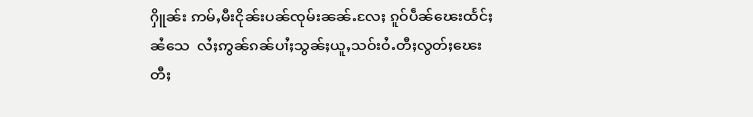ႁိူၼ်း ဢမ်ႇမီးငိုၼ်းပၼ်ၸုမ်းၼၼ်ႉလႄႈ ၵူဝ်ပဵၼ်ၽေးထႅင်ႈၼႆသေ  လႆႈဢွၼ်ၵၼ်ပၢႆႈသွၼ်ႈယူႇသဝ်းဝႆႉတီႈလွတ်ႈၽေးတီႈ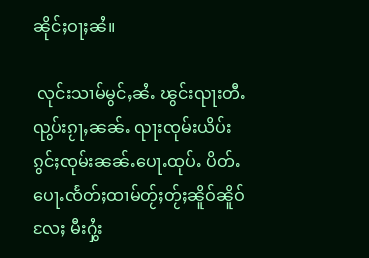ၼိုင်ႈဝႃႈၼႆ။

 လုင်းသၢမ်မွင်ႇၼႆႉ ၽွင်းၺႃးတီႉၺွပ်းၵႂႃႇၼၼ်ႉ ၺႃးၸုမ်းယိပ်းၵွင်ႈၸုမ်းၼၼ်ႉပေႃႉထုပ်ႉ ပိတ်ႉပေႃႉၸႅတ်ႈထၢမ်တႂ်ႈတႂ်ႈၼိူဝ်ၼိူဝ်လႄႈ မီးႁွႆး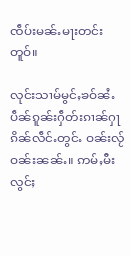ၸဵပ်းမၼ်ႉမႃးတင်းတူဝ်။

လုင်းသၢမ်မွင်ႇၶဝ်ၼႆႉပဵၼ်ၵူၼ်းႁဵတ်းၵၢၼ်ႁႃၵိၼ်လဵင်ႉတွင်ႉ ဝၼ်းလႂ်ဝၼ်းၼၼ်ႉ။ ဢမ်ႇမီးလွင်ႈ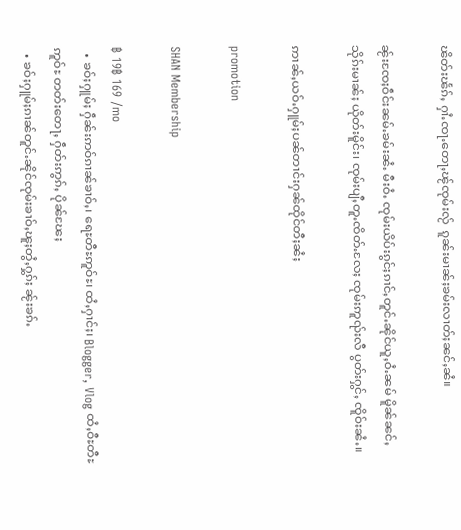ၽိတ်းၽႅၵ်ႇ ႁၢႆႉၸႃႉတေႃႇၽႂ်ၸုမ်းလႂ်  ၵူၼ်းမၢၼ်ႈၶမ်းလၢတ်ႈၼင်ႇၼႆ။

ၼႂ်းၸႄႈဝဵင်းၼမ်ႉၶမ်းၼႆႉ မီးဝႆႉ ၸုမ်းယိပ်းၵွင်ႈၵၢင်ႇတူင်ႉၼိုင်ယူႇဝႆႉၼမ် မိူၼ်ၼင်ႇ သိုၵ်းမၢၼ်ႈ ယိုတ်းမိူင်း၊ ၸုမ်းပျီႇတူႉၸိတ်ႉလႄႈ ၸုမ်းဢူၺ်းလီ ပွတ်းႁွင်ႇ ၸိူဝ်းၼႆႉ။

ဢၢၼ်ႇယဝ်ႉႁူမ်ႈပၼ်တၢင်းႁၼ်ထိုင်တီႈၼႆႈ

promotion

SHAN Membership

฿ 19฿ 169 /mo
  • ၶဝ်ႈႁူမ်ႈ ႁဵၼ်းဢဝ်ၵၢၼ်ၶၢဝ်ႇ၊ ရေႊတီႊဢူဝ်ႊ၊ ထႆႇႁၢင်ႈ၊ Blogger, Vlog ထႆႇဝီႊတီႊဢူဝ်ႊ တတ်းတေႃႇ ႁဵတ်းဢွၵ်ႇ ပိုၼ်ၽႄႈ
  • ၶဝ်ႈႁူမ်ႈၵၢၼ်တူင်ႉၼိုင်ၸုမ်းၶၢဝ်ႇၽူႈတွႆႇႁွၵ်ႈ ၼႂ်းၶၵ်ႉ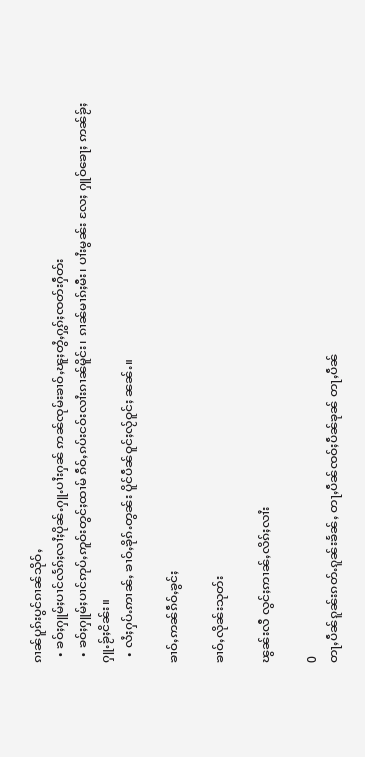ၵၢၼ်ပူၵ်းပွင်ၵၢၼ်သိုဝ်ႇ
  • ၶဝ်ႈႁူမ်ႈပၢင်လႅၵ်ႈလၢႆႈပိုၼ်ႉႁူႉပၢႆးႁၼ် ဢၼ်ၸုမ်းၶၢဝ်ႇၽူႈတွႆႇႁွၵ်ႈၸတ်းႁဵတ်း
  • ၶဝ်ႈႁူမ်ႈပၢင်ဢုပ်ႇဢူဝ်းတွင်ႈထၢမ် ၵဵဝ်ႇၵပ်းငဝ်းလၢႆးၵၢၼ်မိူင်း၊ ၵၢၼ်မၢၵ်ႈမီး၊ ပၢႆးမွၼ်း လႄႈ ႁူဝ်ၶေႃႈ ဢၼ်ၶႂ်ႈႁူႉၶႂ်ႈငိၼ်း။
  • လႆႈႁပ်ႉဢၢၼ်ႇ ၶၢဝ်ႇၶိုၵ်ႉတွၼ်း ပိူင်ပဵၼ်ဝူင်ႈလႂ်ဝူင်ႈ ၼၼ်ႉ။

ၶၢဝ်ႇဢၼ်ၵဵဝ်ႇၶွင်ႈ

ၶၢဝ်ႇလိုၼ်းသုတ်း

ၽွၼ်းလီ လွင်ႈဢၢၼ်ႇလိၵ်ႈလၢႆး

0
တႃႇပဵၼ်ၵူၼ်းၵတ်ႉၵူၼ်းၶႅၼ်ႇ တႃႇပဵၼ်ၸဝ်ႈပဵၼ်ၶုၼ် တႃႇပဵၼ်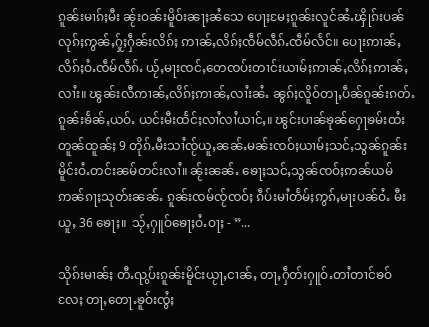ၵူၼ်းမၢၵ်ႈမီး ၼႂ်းဝၼ်းမိူဝ်းၼႃႈၼႆသေ ပေႃႈမႄႈၵူၼ်းလူင်ၼႆႉၾိုၵ်းပၼ်လုၵ်ႈဢွၼ်ႇႁႂ်ႈႁဵၼ်းလိၵ်ႈ ဢၢၼ်ႇလိၵ်ႈၸဵမ်လဵၵ်ႉၸဵမ်လႅင်။ ပေႃးဢၢၼ်ႇလိၵ်ႈဝႆႉၸဵမ်လဵၵ်ႉ ယႂ်ႇမႃးၸင်ႇတေၸပ်းတၢင်းယၢမ်ႈဢၢၼ်ႇလိၵ်ႈဢၢၼ်ႇလၢႆး။ ၽွၼ်းလီဢၢၼ်ႇလိၵ်ႈဢၢၼ်ႇလၢႆးၼႆႉ ၼွၵ်ႈလိူဝ်တႃႇပဵၼ်ၵူၼ်းၵတ်ႉၵူၼ်းၶႅၼ်ႇယဝ်ႉ ယင်းမီးထႅင်ႈလၢႆလၢႆယၢင်ႇ။ ၽွင်းပၢၼ်ၶုၼ်ႁေႃၶမ်းထႆး တူၼ်ထူၼ်ႈ 9 တိုၵ်ႉမီးသၢႆၸႂ်ယူႇၼၼ်ႉမၼ်းၸဝ်ႈယၢမ်ႈသင်ႇသွၼ်ၵူၼ်းမိူင်းဝႆႉတင်းၼမ်တင်းလၢႆ။ ၼႂ်းၼၼ်ႉ ၶေႃႈသင်ႇသွၼ်ၸဝ်ႈဢၼ်ယမ်ဢၼ်ၵႃႈသုတ်းၼၼ်ႉ ၵူၼ်းၸမ်ၸႂ်ၸဝ်ႈ ၵဵပ်းမၢႆတႅမ်ႈဢွၵ်ႇမႃးပၼ်ဝႆႉ မီးယူႇ 36 ၶေႃႈ။  သႂ်ႇႁူဝ်ၶေႃႈဝႆႉဝႃႈ - ”...

သိုၵ်းမၢၼ်ႈ တီႉၺွပ်းၵူၼ်းမိူင်းယႂႃႇငၢၼ်ႇ တႃႇႁဵတ်းႁူဝ်ႉတၢႆတၢင်ၶဝ် လႄႈ တႃႇတေႃႉၶူဝ်းၸွႆႈ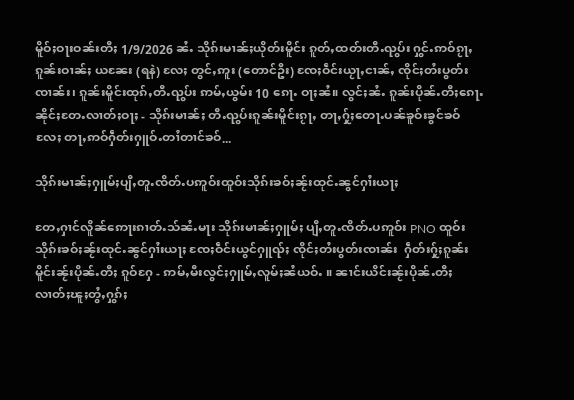မိူဝ်ႈဝႃးဝၼ်းတီႈ 1/9/2026 ၼႆႉ သိုၵ်းမၢၼ်ႈယိုတ်းမိူင်း ၵူတ်ႇထတ်းတီႉၺွပ်း ႁွင်ႉဢဝ်ၵႂႃႇၵူၼ်းဝၢၼ်ႈ ယၼႄး (ရနဲ) လႄႈ တွင်ႇဢူး (တောင်ဦး) ၸႄႈဝဵင်းယႂႃႇငၢၼ်ႇ ၸိုင်ႈတႆးပွတ်းၸၢၼ်း၊ ၵူၼ်းမိူင်းထုၵ်ႇတီႉၺွပ်း ဢမ်ႇယွမ်း 10 ၵေႃႉ ဝႃႈၼႆ။ လွင်ႈၼႆႉ ၵူၼ်းပိုၼ်ႉတီႈၵေႃႉၼိုင်ႈတႄႉလၢတ်ႈဝႃႈ - သိုၵ်းမၢၼ်ႈ တီႉၺွပ်းၵူၼ်းမိူင်းၵႂႃႇ တႃႇႁႂ်ႈတေႃႉပၼ်ၶူဝ်းၶွင်ၶဝ်လႄႈ တႃႇဢဝ်ႁဵတ်းႁူဝ်ႉတၢႆတၢင်ၶဝ်...

သိုၵ်းမၢၼ်ႈႁူမ်ႈပျီႇတူႉၸိတ်ႉပဢူဝ်းထူဝ်းသိုၵ်းၶဝ်ႈၼႂ်းထုင်ႉၼွင်ႁၢႆးယႃႈ

တႄႇႁၢင်လိူၼ်ဢေႃးၵၢတ်ႉသ်ၼႆႉမႃး သိုၵ်းမၢၼ်ႈႁူမ်ႈ ပျီႇတူႉၸိတ်ႉပဢူဝ်း PNO ထူဝ်းသိုၵ်းၶဝ်ႈၼႂ်းထုင်ႉၼွင်ႁၢႆးယႃႈ ၸႄႈဝဵင်းယွင်ႁူၺ်ႈ ၸိုင်ႈတႆးပွတ်းၸၢၼ်း  ႁဵတ်းႁႂ်ႈၵူၼ်းမိူင်းၼႂ်းပိုၼ်ႉတီႈ ၵူဝ်ႁႄ - ဢမ်ႇမီးလွင်ႈႁူမ်ႇလူမ်ႈၼႆယဝ်ႉ ။ ၼၢင်းယိင်းၼႂ်းပိုၼ်ႉတီႈလၢတ်ႈၽူႈတွႆႇႁွၵ်ႈ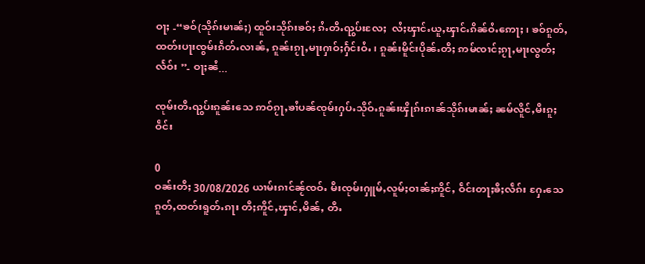ဝႃႈ -“ၶဝ်(သိုၵ်းမၢၼ်ႈ) ထူဝ်းသိုၵ်းၶဝ်ႈ ၵႆႉတီႉၺွပ်းလႄႈ  လႆႈၾၢင်ႉယူႇၾၢင်ႉၵိၼ်ဝႆႉဢေႃႈ ၊ ၶဝ်ၵူတ်ႇထတ်းပႃးၸွမ်းၵဵတ်ႉလၢၼ်ႇ ၵူၼ်းၵႂႃႇမႃးႁၢဝ်ႈႁႅင်းဝႆႉ ၊ ၵူၼ်းမိူင်းပိုၼ်ႉတီႈ ဢမ်ၸၢင်ႈၵႂႃႇမႃးလွတ်ႈလႅဝ်း ”- ဝႃႈၼႆ...

ၸုမ်းတီႉၺွပ်းၵူၼ်းသေ ဢဝ်ၵႂႃႇၶၢႆပၼ်ၸုမ်းႁပ်ႉသိုဝ်ႉၵူၼ်းၾိုၵ်းၵၢၼ်သိုၵ်းမၢၼ်ႈ ၼမ်လိူင်ႇမီးၵူႈဝဵင်း

0
ဝၼ်းတီႈ 30/08/2026 ယၢမ်းၵၢင်ၼႂ်ၸဝ်ႉ မီးၸုမ်းႁူမ်ႇလူမ်ႈဝၢၼ်ႈဢိူင်ႇ ဝဵင်းတႃႈၶီႈလဵၵ်း ႁႄႉသေၵူတ်ႇထတ်းရူတ်ႉၵႃး တီႈဢိူင်ႇၾၢင်ႇမိၼ်ႇ တီႉ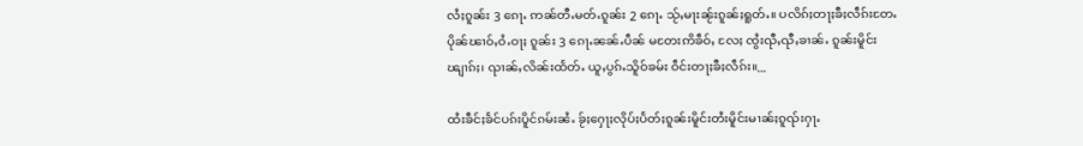လႆႈၵူၼ်း 3 ၵေႃႉ ဢၼ်တီႉမတ်ႉၵူၼ်း 2 ၵေႃႉ သႂ်ႇမႃးၼႂ်းၵူၼ်ႈရူတ်ႉ။ ပလိၵ်ႈတႃႈၶီႈလဵၵ်းတႄႉပိုၼ်ၽၢဝ်ႇဝႆႉဝႃႈ ၵူၼ်း 3 ၵေႃႉၼၼ်ႉပဵၼ် မတႄးဢိၶဵဝ်ႇ လႄႈ ၸွႆးၺီႇၺီႇၶၢၼ်ႉ ၵူၼ်းမိူင်းၽျၢၵ်ႈ၊ ၺၢၼ်ႇလိၼ်းထႅတ်ႉ ယူႇပွၵ်ႉသိူဝ်ၶမ်း ဝဵင်းတႃႈၶီႈလဵၵ်း။...

ထႆးၶဵင်ႈၶႅင်ပၵ်းပိူင်ၵမ်းၼႆႉ ၶႂ်ႈႁေႃႈလိုပ်ႈပႅတ်ႈၵူၼ်းမိူင်းတႆးမိူင်းမၢၼ်ႈၵူၺ်းႁႃႉ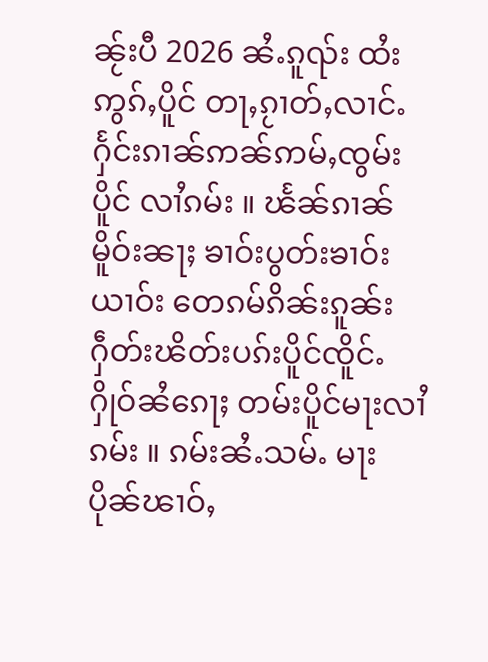ၼႂ်းပီ 2026 ၼႆႉၵူၺ်း ထႆးဢွၵ်ႇပိူင် တႃႇၵႂၢတ်ႇလၢင်ႉႁႅင်းၵၢၼ်ဢၼ်ဢမ်ႇၸွမ်းပိူင် လၢႆၵမ်း ။ ၽႅၼ်ၵၢၼ်မိူဝ်းၼႃႈ ၶၢဝ်းပွတ်းၶၢဝ်းယၢဝ်း တေၵမ်ၵိၼ်းၵူၼ်းႁဵတ်းၽိတ်းပၵ်းပိူင်ၸိူင်ႉႁိုဝ်ၼႆၵေႃႈ တမ်းပိူင်မႃးလၢႆၵမ်း ။ ၵမ်းၼႆႉသမ်ႉ မႃးပိုၼ်ၽၢဝ်ႇ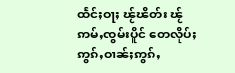ထႅင်ႈဝႃႈ ၽႂ်ၽိတ်း ၽႂ်ဢမ်ႇၸွမ်းပိူင် တေလိုပ်ႈဢွၵ်ႇဝၢၼ်ႈဢွၵ်ႇ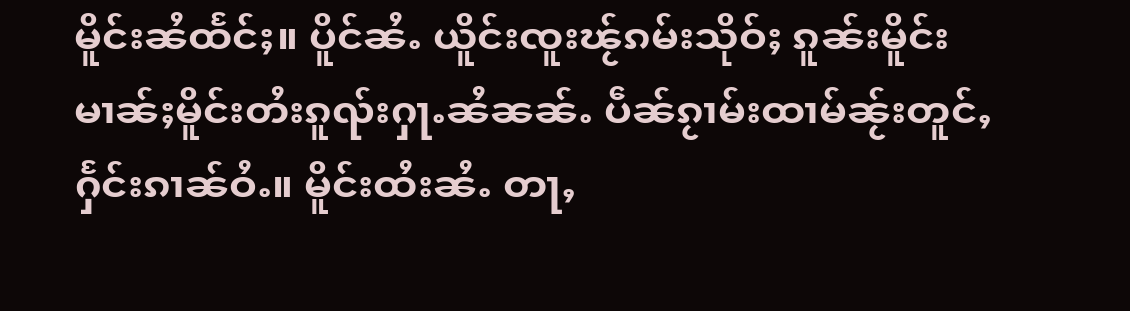မိူင်းၼႆထႅင်ႈ။ ပိူင်ၼႆႉ ယိူင်းၸူးၽႂ်ၵမ်းသိုဝ်ႈ ၵူၼ်းမိူင်းမၢၼ်ႈမိူင်းတႆးၵူၺ်းႁႃႉၼႆၼၼ်ႉ ပဵၼ်ၵႂၢမ်းထၢမ်ၼႂ်းတူင်ႇႁႅင်းၵၢၼ်ဝႆႉ။ မိူင်းထႆးၼႆႉ တႃႇ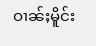ဝၢၼ်ႈမိူင်း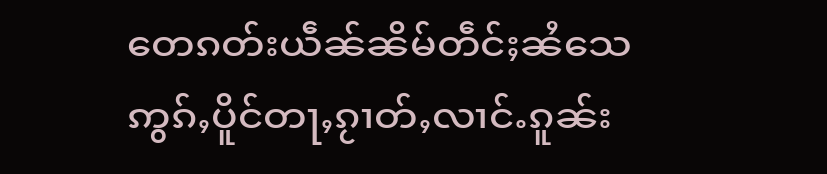တေၵတ်းယဵၼ်ၼိမ်တဵင်ႈၼႆသေ ဢွၵ်ႇပိူင်တႃႇၵႂၢတ်ႇလၢင်ႉၵူၼ်း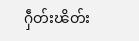ႁဵတ်းၽိတ်း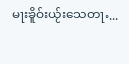မႃးၶိူဝ်းယႂ်းသေတႃႉ...